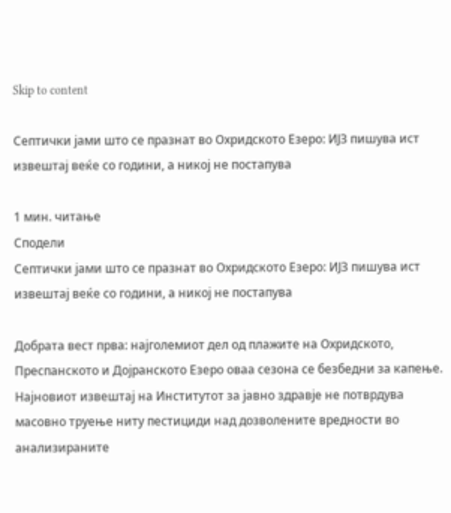Skip to content

Септички јами што се празнат во Охридското Езеро: ИЈЗ пишува ист извештај веќе со години, а никој не постапува

1 мин. читање
Сподели
Септички јами што се празнат во Охридското Езеро: ИЈЗ пишува ист извештај веќе со години, а никој не постапува

Добрата вест прва: најголемиот дел од плажите на Охридското, Преспанското и Дојранското Езеро оваа сезона се безбедни за капење. Најновиот извештај на Институтот за јавно здравје не потврдува масовно труење ниту пестициди над дозволените вредности во анализираните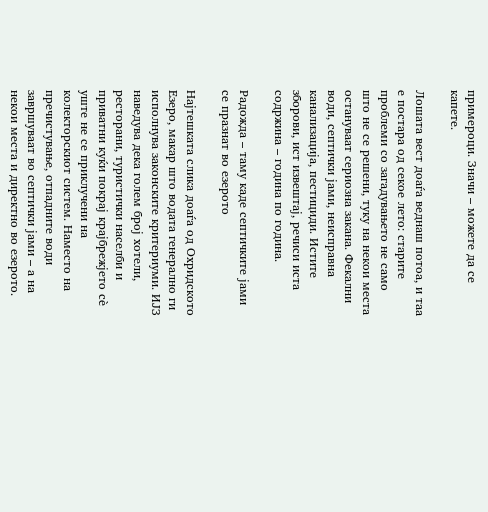примероци. Значи – можете да се капете.

Лошата вест доаѓа веднаш потоа, и таа е постара од секое лето: старите проблеми со загадувањето не само што не се решени, туку на некои места остануваат сериозна закана. Фекални води, септички јами, неисправна канализација, пестициди. Истите зборови, ист извештај, речиси иста содржина – година по година.

Радожда – таму каде септичките јами се празнат во езерото

Најтешката слика доаѓа од Охридското Езеро, макар што водата генерално ги исполнува законските критериуми. ИЈЗ наведува дека голем број хотели, ресторани, туристички населби и приватни куќи покрај крајбрежјето сè уште не се приклучени на колекторскиот систем. Наместо на пречистување, отпадните води завршуваат во септички јами – а на некои места и директно во езерото.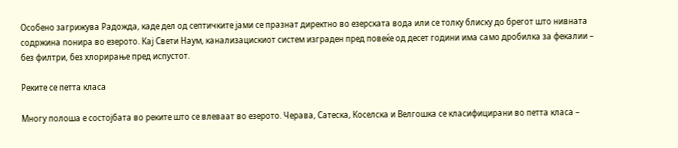Особено загрижува Радожда, каде дел од септичките јами се празнат директно во езерската вода или се толку блиску до брегот што нивната содржина понира во езерото. Кај Свети Наум, канализацискиот систем изграден пред повеќе од десет години има само дробилка за фекалии – без филтри, без хлорирање пред испустот.

Реките се петта класа

Многу полоша е состојбата во реките што се влеваат во езерото. Черава, Сатеска, Коселска и Велгошка се класифицирани во петта класа –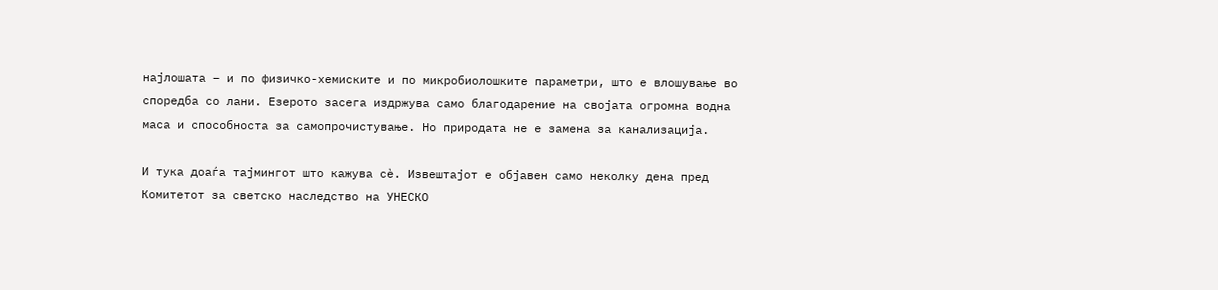најлошата – и по физичко-хемиските и по микробиолошките параметри, што е влошување во споредба со лани. Езерото засега издржува само благодарение на својата огромна водна маса и способноста за самопрочистување. Но природата не е замена за канализација.

И тука доаѓа тајмингот што кажува сè. Извештајот е објавен само неколку дена пред Комитетот за светско наследство на УНЕСКО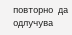повторно да одлучува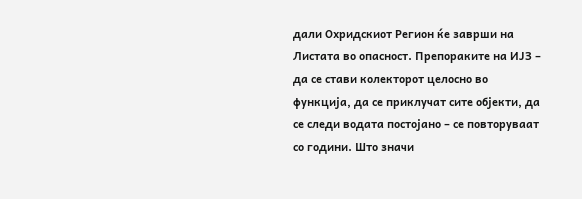дали Охридскиот Регион ќе заврши на Листата во опасност. Препораките на ИЈЗ – да се стави колекторот целосно во функција, да се приклучат сите објекти, да се следи водата постојано – се повторуваат со години. Што значи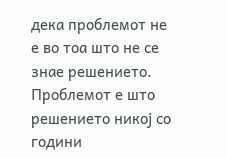дека проблемот не е во тоа што не се знае решението. Проблемот е што решението никој со години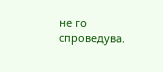не го спроведува.